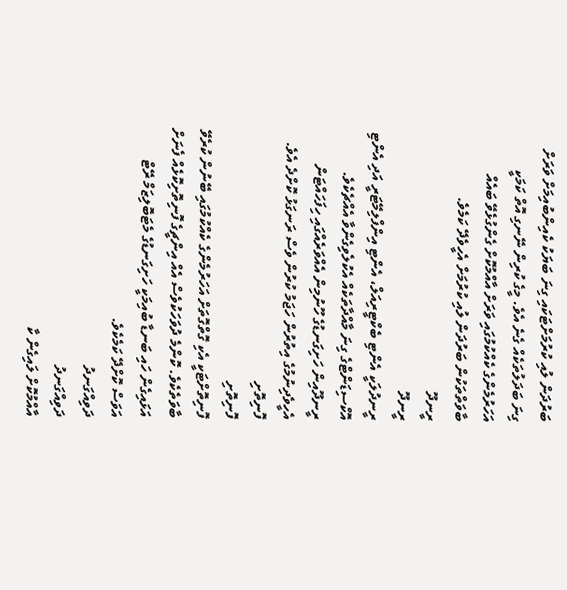ބަރުދަން ލުއި ކުރުމަށްޓަކައި ގިނަ ބަޔަކު ކެއިންބުއިމަށް ވަރަށް ގިނަ ބަދަލުތަކެއް ގެނެ އެވެ. މީގެ ކުރިން ނޭނގި އޮތް ކަމަކީ އަހަރުމެންގެ ކެއްކުމުގައި ވަރަށް އާއްމުކޮށް ގެންގުޅެވޭ ބައެއް ބާވަތްތަކުން ބަރުދަން ލުއި ކުރުމަށް އެހީވެދޭ ކަމެވެ.
ރީނދޫ
ރީނދޫ
ރީނދުލަކީ އެންޓި ބެކްޓީރިއަލް، އެންޓި އިންފްލިމޭޓަރީ އަދި އެންޓި އޮކްސިޑަންޓްގެ ގިނަ މާއްދާތަކެއް އެކުލެވިގެންވާ އެއްޗެކެވެ. ރީނދޫއިން ހަށިގަނޑުގެ ހޫނުމިން އެއްވަރެއްގައި ހިފަހައްޓަން އެހީވެދިނުމުގެ އިތުރުން ހަޖަމު ކުރުން ވެސް ރަނގަޅު ކޮށްދެ އެވެ.
ފޮނިތޮށި
ފޮނިތޮށި
ފޮނިތޮށްޓަކީ އެކި ގޮތްގޮތަށް އަހަރުމެންގެ ކެއްކުމުގައި ބޭނުން ކުރެވޭ ބާވަތެކެވެ. ކޮންމެ ދުވަހަކުވެސް އެއް އިންޗީގެ ފޮނިތޮށިކޮޅެއް ފެނަށް އަޅައިގެން ހައި ބަނޑާ ބުއިމަކީ ހަށިގަނޑުގެ މެޓަބޮލިޒަމް ރޭޓް އަވަސް ކޮށްދޭ ކަމެކެވެ.
ދަވިއްގަނދު
ދަވިއްގަނދު
އާއްމުކޮށް ލައިގެން ކާ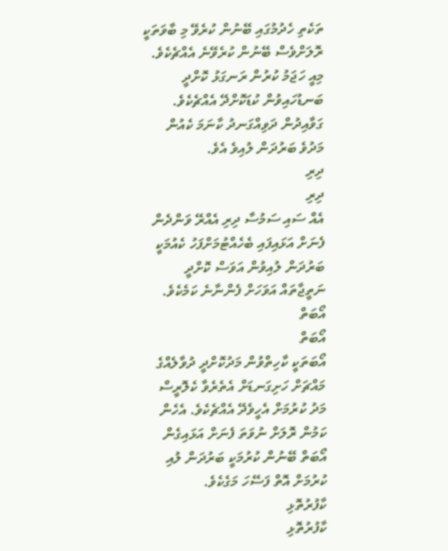ތަކެތި ހެދުމުގައި ބޭނުން ކުރެވޭ މި ބާވަތަކީ ރޮލަށްވެސް ބޭނުން ކުރެވޭނެ އެއްޗެކެވެ. މިއީ ހަޖަމު ކުރުން ރަނގަޅު ކޮށްދީ ބަނޑުހައިވުން ކުޑަކޮށްދޭ އެއްޗެކެވެ. ގަވާއިދުން ދަވިއްގަނދު ކާނަމަ ކެއުން މަދުވެ ބަރުދަން ލުއިވެ އެވެ.
ދިރި
ދިރި
އެއް ސައި ސަމުސާ ދިރި އެއްރޭ ވަންދެން ފެނަށް އަޅައިފައި ބެހެއްޓުމަށްފަހު ކެއުމަކީ ބަރުދަން ލުއިވުން އަވަސް ކޮށްދީ ނަތީޖާތައް އަވަހަށް ފެންނާނެ ކަމެކެވެ.
އޯބަތް
އޯބަތް
އޯބަތަކީ ކާހިތްވުން މަދުކޮށްދީ ދުވާލެއްގެ މައްޗަށް ހަށިގަނޑަށް އެތެރެވާ ކެލޮރީސް މަދު ކުރުމަށް އެހީވެދޭ އެއްޗެކެވެ. އެހެން ކަމުން ރޮލަށް ނުވަތަ ފެނަށް އަޅައިގެން އޯބަތް ބޭނުން ކުރުމަކީ ބަރުދަން ލުއި ކުރުމަށް އޮތް ފަސޭހަ މަގެކެވެ.
ކާފުރުތޮޅި
ކާފުރުތޮޅި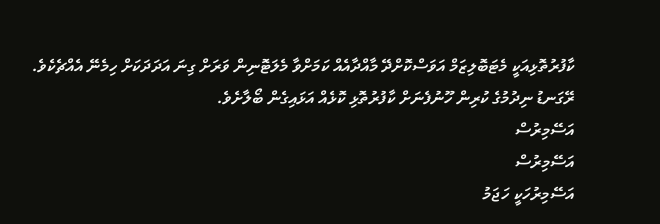ކާފުރުތޮޅިއަކީ މެޓަބޮލިޒަމް އަވަސްކޮށްދޭ މާއްދާއެއް ކަމަށްވާ މެލަޓޮނިން ވަރަށް ގިނަ އަދަދަކަށް ހިމެނޭ އެއްޗެކެވެ. ރޭގަނޑު ނިދުމުގެ ކުރިން ހޫނުފެނަށް ކާފުރުތޮޅި ކޮޅެއް އަޅައިގެން ބޯލާށެވެ.
އަސޭމިރުސް
އަސޭމިރުސް
އަސޭމިރުހަކީ ހަޖަމު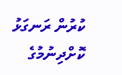ކުރުން ރަނގަޅު ކޮށްދިނުމުގެ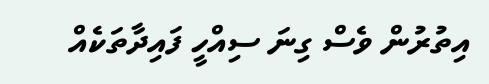އިތުރުން ވެސް ގިނަ ސިއްހީ ފައިދާތަކެއް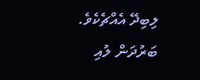ލިބިދޭ އެއްޗެކެވެ. ބަރުދަން ލުއި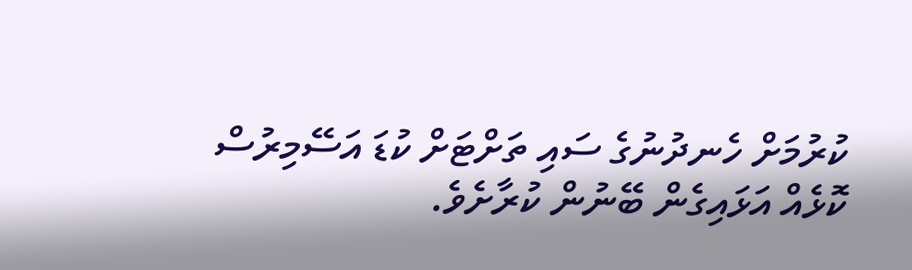ކުރުމަށް ހެނދުނުގެ ސައި ތަށްޓަށް ކުޑަ އަސޭމިރުސް ކޮޅެއް އަޅައިގެން ބޭނުން ކުރާށެވެ.